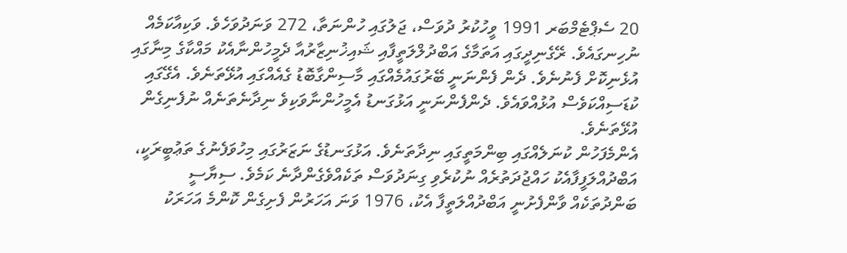20 ސެޕްޓެމްބަރ 1991 ވީހުކުރު ދުވަސް، ޖަލުގައި ހުންނަތާ، 272 ވަނަދުވަހެވެ. ވަކިއާކަމެއް ނުހިނގައެވެ. ރޭގެނިދީގައި އަތަމާގެ އަބްދުލްލަތީފާއި ޝައިޚުނިޒާރުއާ ދެމީހުންނާއެކު މައްކާގެ މިނާގައި އުޅެނިކޮށް ފެނުނެވެ. ދެން ފެންނަނީ ބޭރުގައުމެއްގައި މާސިންގާބޮޑު ގެއެއްގައި އުޅޭތަނެވެ. އެގޭގައި ކުޑަސިއްކަވެސް އުޅުއްވައެވެ. ދެންފެންނަނީ އަޅުގަނޑު އެމީހުންނާވަކިވެ ނިދާނެތަނެއް ނުފެނިގެން އުޅޭތަނެވެ.
އެންމެފަހުން ކުނަލެއްގައި ބިންމަތީގައި ނިދާތަނެވެ. އަޅުގަނޑުގެ ނަޒަރުގައި މިހުވަފެނުގެ ތަޢުބީރަކީ، އަބްދުއްލަފީފާއެކު ހައްޖުދަތުރެއް ނުކުރެވި ގިނަދުވަސް ތަކެއްވެގެންދާނެ ކަމެވެ. ސިޔާސީ ބަންދުތަކެއް ވާންފެށުނީ އަބްދުއްލަތީފާ އެކު، 1976 ވަނަ އަހަރުން ފެށިގެން ކޮންމެ އަހަރަކު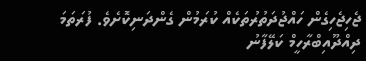ޖެހިޖެހިގެން ހައްޖުދަތުރުތަކެއް ކުރަމުން ގެންދަނިކޮށެވެ. ފުރަތަމަ ދިއްދޫއިބްރާހީމް ކަލޭފާނު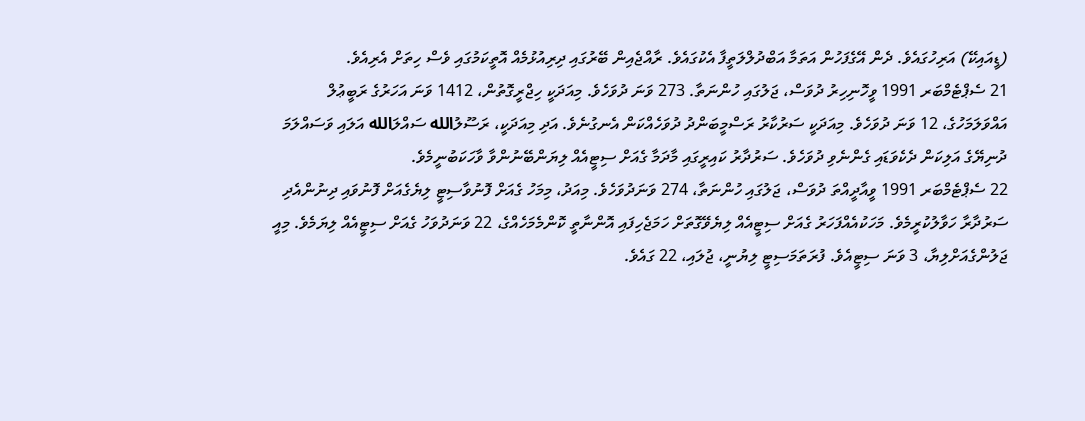(ޑީއައިކޭ) އަރިހުގައެވެ. ދެން އޭގެފަހުން އަތަމާ އަބްދުލްލަތީފާ އެކުގައެވެ. ރާއްޖެއިން ބޭރުގައި ދިރިއުޅުމެއް އޮތީކަމުގައި ވެސް ހިތަށް އެރިއެވެ.
21 ސެޕްޓެމްބަރ 1991 ވީހޮނިހިރު ދުވަސް، ޖަލުގައި ހުންނަތާ. 273 ވަނަ ދުވަހެވެ. މިއަދަކީ ހިޖްރީގޮތުން، 1412 ވަނަ އަހަރުގެ ރަބީޢުލް އައްވަލަމަހުގެ، 12 ވަނަ ދުވަހެވެ. މިއަދަކީ ސަރުކާރު ރަސްމީބަންދު ދުވަހެއްކަން އެނގުނެވެ. އަދި މިއަދަކީ، ރަސޫލުالله ސައްލަالله އަލައި ވަސައްލަމަ ދުނިޔޭގެ އަލިކަން ދެކެވަޑައި ގެންނެވި ދުވަހެވެ. ސަރުދާރު ކައިރީގައި މާދަމާ ގެއަށް ސިޓީއެއް ލިޔަންބޭނުންވާ ވާހަކަބުނީމެވެ.
22 ސެޕްޓެމްބަރ 1991 ވީއާދީއްތަ ދުވަސް، ޖަލުގައި ހުންނަތާ، 274 ވަނަދުވަހެވެ. މިއަދު، މިމަހު ގެއަށް ފޮނުވާސިޓީ ލިޔެގެއަށް ފޮނުވައި ދިނުންއެދި ސަރުދާރާ ހަވާލުކުރީމެވެ. މަހަކުއެއްފަހަރު ގެއަށް ސިޓީއެއް ލިޔެވޭގޮތަށް ހަމަޖެހިފައި އޮންނާތީ ކޮންމެމަހެއްގެ، 22 ވަނަދުވަހު ގެއަށް ސިޓީއެއް ލިޔަމެވެ. މިއީ ޖަލުންގެއަށްލިޔާ، 3 ވަނަ ސިޓީއެވެ. ފުރަތަމަސިޓީ ލިޔުނީ، ޖުލައި، 22 ގައެވެ.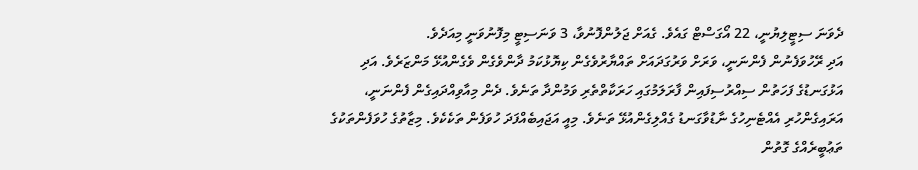ދެވަނަ ސިޓީލިޔުނީ، 22 އޯގަސްޓް ގައެވެ. ގެއަށް ޖަލުންފޮނުވާ، 3 ވަނަސިޓީ މިފޮނުވަނީ މިއަދެވެ.
އަދި ރޭހުވަފެނުން ފެންނަނީ، ވަރަށް ވަރުގަދައަށް ތައްޔާރުވެގެން ކިޔޮޅުކަމު ދާންވެގެން ވެގެންއުޅޭ މަންޒަރެވެ. އަދި އަޅުގަނޑުގެ ފަހަތުން ސިއްރުސިފައިން ފާރަލަމުގައި ހަރަކާތްތެރި ވަމުންދާ ތަނެވެ. ދެން މިއާވިއްދައިގެން ފެންނަނީ، އަރައިގެންހުރި އެއްޓެނިހުގެ ނާޑުވާގަނޑު ގެއްލިގެންއުޅޭ ތަނެވެ. މިއީ އަޖައިބެއްފަދަ ހުވަފެން ތަކެކެވެ. މިޒާތުގެ ހުވަފެންތަކުގެ ތަޢުބީރެއްގެ ގޮތުން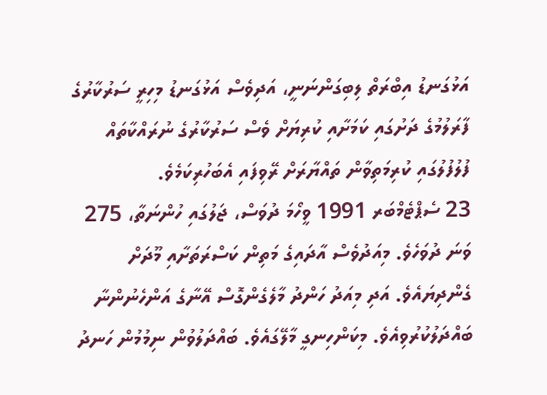އަޅުގަނޑު އިބްރަތް ލިބިގަންނަނީ، އަދިވެސް އަޅުގަނޑު މިހިރީ ސަރުކާރުގެ ފާރަލުމުގެ ދަށުގައި ކަމަށާއި ކުރިޔަށް ވެސް ސަރުކާރުގެ ނުރައްކާތައް ފުލުފުލުގައި ކުރިމަތިވާން ތައްޔާރަށް ރޭވިފައި އެބަހުރިކަމެވެ.
23 ސެޕްޓެމްބަރ 1991 ވީހޯމަ ދުވަސް، ޖަލުގައި ހުންނަތާ، 275 ވަނަ ދުވަހެވެ. މިއަދުވެސް އާދައިގެ މަތިން ކަސްރަތަށާއި މޫދަށް ގެންދިޔައެވެ. އަދި މިއަދު ހަންދު މާލެގެންގޮސް އޭނާގެ އަންހެނުންނާ ބައްދަލުކުރުވިއެވެ. މިކަންހިނގީ މާލޭގައެވެ. ބައްދަލުވުން ނިމުމުން ހަނދު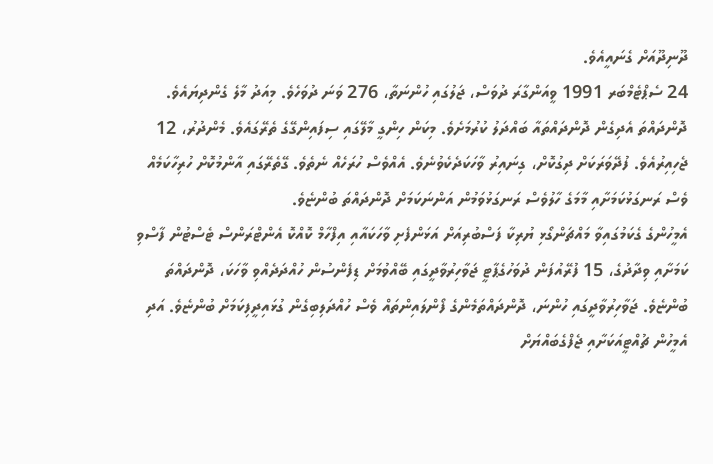ދޫނިދޫއަށް ގެނައީއެވެ.
24 ސެޕްޓެމްބަރ 1991 ވީއަންގާރަ ދުވަސް، ޖަލުގައި ހުންނަތާ، 276 ވަނަ ދުވަހެވެ. މިއަދު މާލެ ގެންދިޔައެވެ. ދޮންދައްތަ އެދިގެން ދޮންދައްތައާ ބައްދަލު ކުރުމަށެވެ. މިކަން ހިންގީ މާލޭގައި ސިފައިންގޭގެ ތެރޭގައެވެ. މެންދުރު، 12 ޖެހިއިރުއެވެ. ފުދޭވަރަކަށް ދިގުކޮށް، ގިނައިރު ވާހަކަދެކެވުނެވެ. އެއްވެސް ހުރަހެއް ނެތެވެ. ގޭތެރޭގައި އާންމުކޮށް ހުރިހާކަމެއް ވެސް ރަނގަޅުކަމަށާއި މާމަގެ ހާލުވެސް ރަނގަޅުވަމުން އަންނަކަމަށް ދޮންދައްތަ ބުންޏެވެ.
އެމީހުންގެ ގެކަމުގައިވާ މައްޗަންގޯޅި ޔުރިކާ ފަސްބުރިއަށް އަޅަންފެށި ވާހަކައާއި އިފްހާމް ކޮއްކޮ އެންޓްރަންސް ޓެސްޓުން ފާސްވި ކަމަށާއި ވިދާދުގެ، 15 ފުރޭއުފަން ދުވަހުގެޕާޓީ ޖަވާހިރުވާދީގައި ބޭއްވުމަށް ޑިފެންސުން ހުއްދަދެއްވި ވާހަކަ، ދޮންދައްތަ ބުންޏެވެ. ޖަވާހިރުވާދީގައި ހުންނަ، ދޮންދައްތަމެންގެ ފޯންލައިންތައް ވެސް ހުއްދަލިބިގެން ގުޅައިދީފިކަމަށް ބުންޏެވެ. އަދި އެމީހުން ޗުއްޓީއަކަށާއި ޖެފްގެބައްޔަށް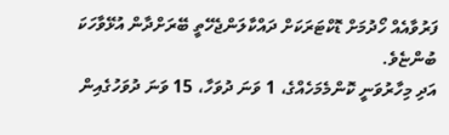ފަރުވާއެއް ހޯދުމަށް ޑޮކްޓަރަކަށް ދައްކާލަންޖެހޭތީ ބޭރަށްދާން އުޅޭވާހަކަ ބުންޏެވެ.
އަދި މިހާރުވަނީ ކޮންމެމަހެއްގެ، 1 ވަނަ ދުވަހާ، 15 ވަނަ ދުވަހުގެއިން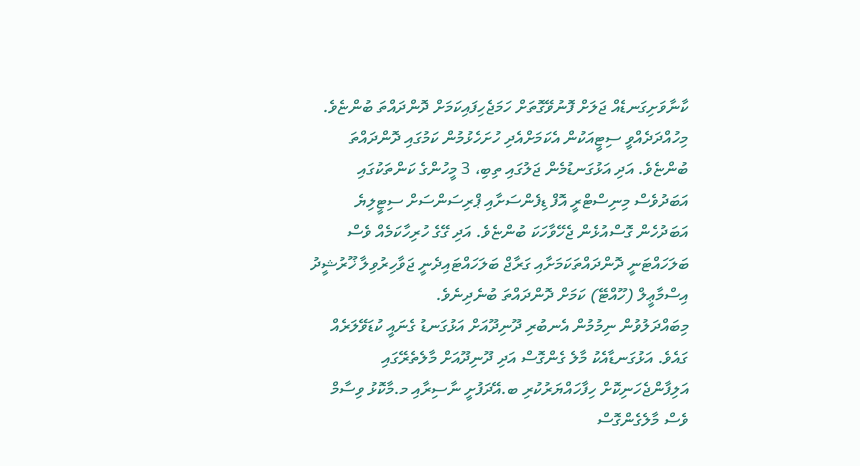ކާނާވަށިގަނޑެއް ޖަލަށް ފޮނުވޭގޮތަށް ހަމަޖެހިފައިކަމަށް ދޮންދައްތަ ބުންޏެވެ. މިހުއްދަދެއްވީ ސިޓީއަކުން އެކަމަށްއެދި ހުށަހެޅުމުން ކަމުގައި ދޮންދައްތަ ބުންޏެވެ. އަދި އަޅުގަނޑުމެން ޖަލުގައި ތިބި، 3 މީހުންގެ ކަންތަކުގައި އަބަދުވެސް މިނިސްޓްރީ އޮފް ޑިފެންސަށާއި ޕްރިސަންސަށް ސިޓީލިޔެ އަބަދުހެން ގޮސްއުޅެން ޖެހޭވާހަކަ ބުންޏެވެ. އަދި ގޭގެ ހުރިހާކަމެއް ވެސް ބަލަހައްޓަނީ ދޮންދައްތަކަމަށާއި ގަރާޖް ބަލަހައްޓައިދެނީ ޖަވާހިރުވިލާ ޚޫރުޝީދު އިސްމާޢީލް (ހޫއްޓޭ) ކަމަށް ދޮންދައްތަ ބުނެދިނެވެ.
މިބައްދަލުވުން ނިމުމުން އެނބުރި ދޫނިދޫއަށް އަޅުގަނޑު ގެނައީ ކުޑަވޭލަރެއް ގައެވެ. އަޅުގަނޑާއެކު މާލެ ގެންގޮސް އަދި ދޫނިދޫއަށް މާލެތެރޭގައި އަލިފާންޖެހަނިކޮށް ހިފާހައްޔަރުކުރި ބ.އޭދަފުށީ ނާސިރާއި މ.މާކޮޅު ވިސާމް ވެސް މާލެގެންގޮސް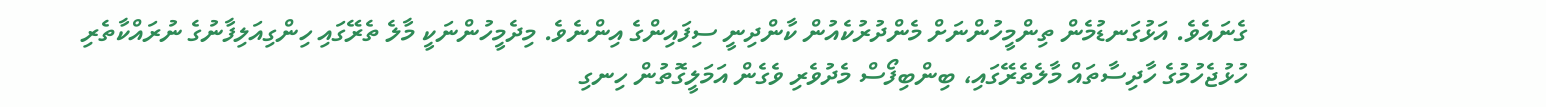ގެނައެވެ. އަޅުގަނޑުމެން ތިންމީހުންނަށް މެންދުރުކެއުން ކާންދިނީ ސިފައިންގެ އިންނެވެ. މިދެމީހުންނަކީ މާލެ ތެރޭގައި ހިންގިއަލިފާނުގެ ނުރައްކާތެރި ހުޅުޖެހުމުގެ ހާދިސާތައް މާލެތެރޭގައި، ބިންބިފޯސް މެދުވެރި ވެގެން އަމަލީގޮތުން ހިނގި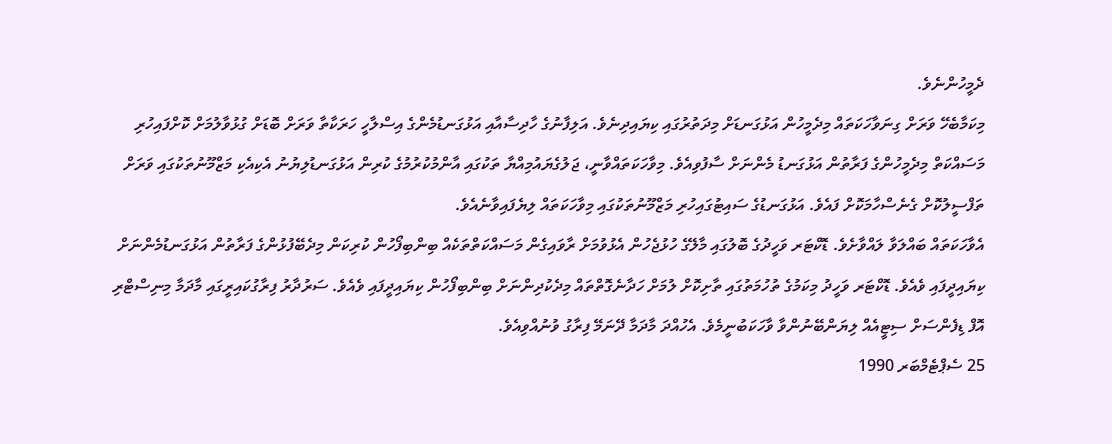ދެމީހުންނެވެ.
މިކަމާބެހޭ ވަރަށް ގިނަވާހަކަތައް މިދެމީހުން އަޅުގަނޑަށް މިދަތުރުގައި ކިޔައިދިނެވެ. އަލިފާނުގެ ހާދިސާއާއި އަޅުގަނޑުމެންގެ އިސްލާހީ ހަރަކާތާ ވަރަށް ބޮޑަށް ގުޅުވާލުމަށް ކޮށްފައިހުރި މަސައްކަތް މިދެމީހުންގެ ފަރާތުން އަޅުގަނޑު މެންނަށް ސާފުވިއެވެ. މިވާހަކަތައްވާނީ، ޖަލުގެޔައުމިއްޔާ ތަކުގައި އާންމުކުރުމުގެ ކުރިން އަޅުގަނޑުލިޔުނު އެކިއެކި މަޒްމޫނުތަކުގައި ވަރަށް ތަފްސީލުކޮށް ގެނެސްހާމަކޮށް ފައެވެ. އަޅުގަނޑުގެ ސައިޓުގައިހުރި މަޒްމޫނުތަކުގައި މިވާހަކަތައް ލިޔެފައިވާނެއެވެ.
އެވާހަކަތައް ބައްލަވާ ލައްވާށެވެ. ޑޮކްޓަރ ވަހީދުގެ ބޮލުގައި މާލޭގެ ހުޅުޖެހުން އެޅުވުމަށް ރާވައިގެން މަސައްކަތްތަކެއް ބިންބިފޯހުން ކުރިކަން މިދެބޭފުޅުންގެ ފަރާތުން އަޅުގަނޑުމެންނަށް ކިޔައިދީފައި ވެއެވެ. ޑޮކްޓަރ ވަހީދު މިކަމުގެ ތުހުމަތުގައި ތާށިކޮށް ލުމަށް ހަދާނެގޮތްތައް މިދެކުދިންނަށް ބިންބިފޯހުން ކިޔައިދީފައި ވެއެވެ. ސަރުދާރު ފިރާގުކައިރީގައި މާދަމާ މިނިސްޓްރި އޮފް ޑިފެންސަށް ސިޓީއެއް ލިޔަންބޭނުންވާ ވާހަކަބުނީމެވެ. އެހުއްދަ މާދަމާ ދޭނަމޭ ފިރާގު ވުނުއްވިއެވެ.
25 ސެޕްޓެމްބަރ 1990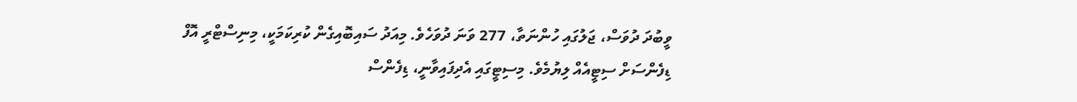ވީބުދަ ދުވަސް، ޖަލުގައި ހުންނަތާ، 277 ވަނަ ދުވަހެވެ. މިއަދު ސައިބޮއިގެން ކުރިކަމަކީ، މިނިސްޓްރީ އޮފް ޑިފެންސަށް ސިޓީއެއް ލިޔުމެވެ. މިސިޓީގައި އެދިފައިވާނީ، ޑިފެންސް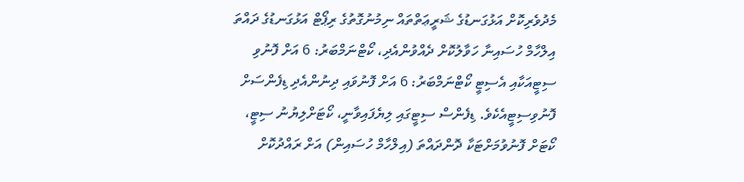މެދުވެރިކޮށް އަޅުގަނޑުގެ ޝަރީޢަތްތައް ނިމުނުގޮތުގެ ރިޕޯޓް އަޅުގަނޑުގެ ދައްތަ އިލްހާމް ހުސައިނާ ހަވާލުކޮށް ދެއްވުންއެދި، ކޯޓްނަމްބަރު: 6 އަށް ފޮނުވި ސިޓީއަކާއި އެސިޓީ ކޯޓްނަމްބަރު: 6 އަށް ފޮނުވައި ދިނުންއެދި ޑިފެންސަށް ފޮނުވިސިޓީއެކެވެ. ޑިފެންސް ސިޓީގައި ލިޔެފައިވާނީ، ކޯޓަށްލިޔުނު ސިޓީ، ކޯޓަށް ފޮނުވުމަށްޓަކާ ދޮންދައްތަ (އިލްހާމް ހުސައިން) އަށް ރައްދުކޮށް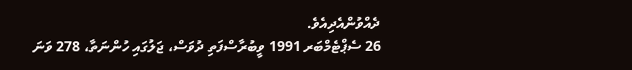ދެއްވުންއެދިއެވެ.
26 ސެޕްޓެމްބަރ 1991 ވީބުރާސްފަތި ދުވަސް، ޖަލުގައި ހުންނަތާ، 278 ވަނަ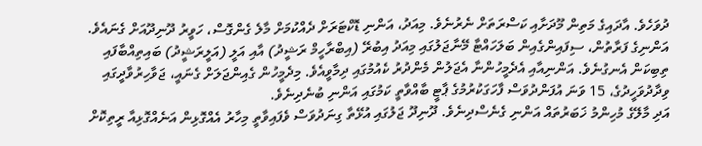ދުވަހެވެ. އާދައިގެ މަތިން މޫދަށާއި ކަސްރަތަށް ނެރުނެވެ. މިއަދު، އަންނި ޑޮކްޓަރަށް ދެއްކުމަށް މާލެ ގެންގޮސް، ހަވީރު ދޫނިދޫއަށް ގެނައެވެ. އަންނިގެ ފަރާތުން، ސިފައިންގެއިން ބަލަހައްޓާ މޭނާޖަލުގައި މިއަދު އިބުރޭ (އިބްރާހީމް ރަޝީދު) އާއި އަލީ (އަލީރަޝީދު) ބައިތިއްބާފައި ތިބިކަން އެނގުނެވެ. އަންނިއާއި އެދެމީހުންނާ އެޖަލުން މެންދުރު ކެއުމުގައި ދިމާވީއެވެ. މިދެމީހުން ގެއިންޖަލަށް ގެނައީ، ޖަވާހިރުވާދީގައި ވިދާދުވަހީދުގެ، 15 ވަނަ އުފަންދުވަސް ފާހަގަކުރުމުގެ ޕާޓީ ބާއްވާތީ ކަމުގައި އަންނި ބުނެދިނެވެ.
އަދި މާލޭގެ މުހިންމު ޚަބަރުތައް އަންނި ގެނެސްދިނެވެ. ދޫނިދޫ ޖަލުގައި އުޅޭތާ ގިނަދުވަސް ވެފައިވާތީ މިހާރު އެއްގޮޅިން އަނެއްގޮޅިއާ ރީތިކޮށް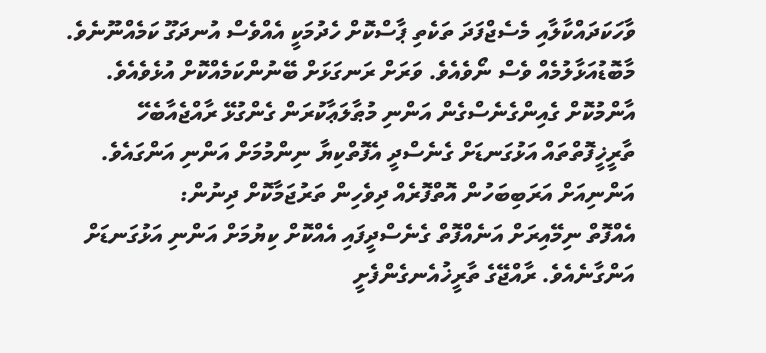ވާހަކަދައްކާލާއި މެސެޖްފަދަ ތަކެތި ޕާސްކޮށް ހެދުމަކީ އެއްވެސް އުނދަގޫ ކަމެއްނޫނެވެ. މާބޮޑުއަޅާލުމެއް ވެސް ނޯވެއެވެ. ވަރަށް ރަނގަޅަށް ބޭނުންކަމެއްކޮށް އުޅެވެއެވެ. އާންމުކޮށް ގެއިންގެނެސްގެން އަންނި މުޠާލަޢާކުރަން ގެންގުޅޭ ރާއްޖެއާބެހޭ ތާރީޚީފޮތްތައް އަޅުގަނޑަށް ގެނެސްދީ އެފޮތްކިޔާ ނިންމުމަށް އަންނި އަންގައެވެ.
އަންނިއަށް އަރަބިބަހުން އޮތްފޮރެއް ދިވެހިން ތަރުޖަމާކޮށް ދިނުން:
އެއްފޮތް ނިމޭއިރަށް އަނެއްފޮތް ގެނެސްދީފައި އެއްކޮށް ކިޔުމަށް އަންނި އަޅުގަނޑަށް އަންގާނެއެވެ. ރާއްޖޭގެ ތާރީޚުއެނގެންފެށީ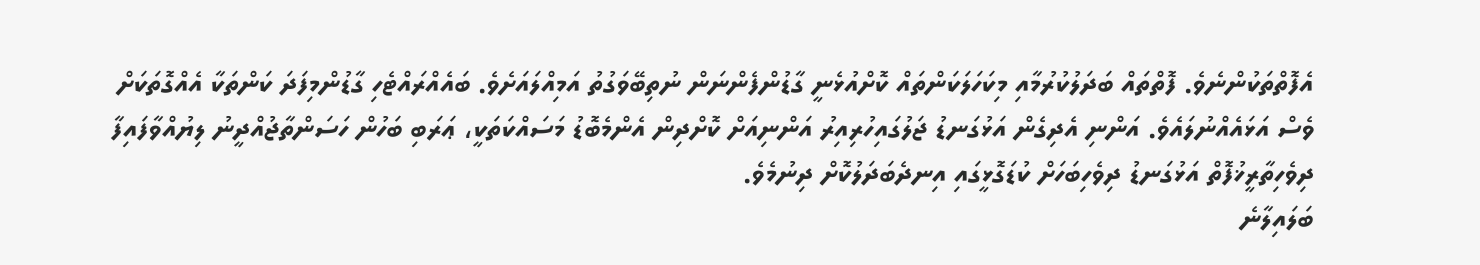އެފޮތްތަކުންނެވެ. ފޮތްތައް ބަދަލުކުރުމާއި މިކަހަލަކަންތައް ކޮށްއުޅެނީ ގާޑުންފެންނަން ނުތިބޭވަގުތު އަމިއްލައަށެވެ. ބައެއްރައްޓެހި ގާޑުންމިފަދަ ކަންތަކާ އެއްގޮތަކަށް ވެސް އަޅައެއްނުލައެވެ. އަންނި އެދިގެން އަޅުގަނޑު ޖަލުގައިހުރިއިރު އަންނިއަށް ކޮށްދިން އެންމެބޮޑު މަސައްކަތަކީ، ޢަރަބި ބަހުން ހަސަންތާޖުއްދީނު ލިޔުއްވާފައިފާ ދިވެހިތާރީޚުފޮތް އަޅުގަނޑު ދިވެހިބަހަށް ކުޑަގޮޅީގައި އިނދެބަދަލުކޮށް ދިނުމެވެ.
ބަލައިލާނެ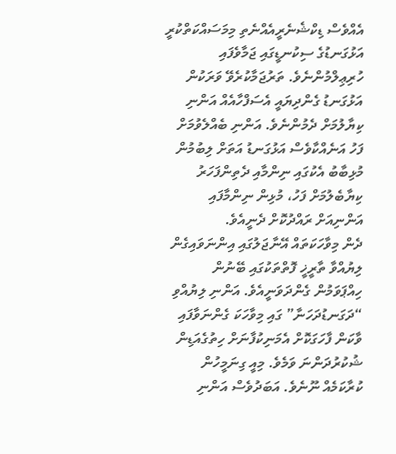އެއްވެސް ޑިކްޝެނެރީއެއްނެތި މިމަސައްކަތްކުރީ އަޅުގަނޑުގެ ސިކުނޑީގައި ޖަމާވެފައި ހުރިޢިލްމުންނެވެ. ތަރުޖަމާކުރެވޭ ވަރަކުން އަޅުގަނޑު ގެންދިޔައީ އެސަފްހާއެއް އަންނި ކިޔާލުމަށް ދެމުންނެވެ. އަންނި ބެއްލެވުމަށް ފަހު އަނެއްކާވެސް އަޅުގަނޑު އަތަށް ލިބުމުން މުޅިބާބު އެކުގައި ނިންމާއި ދެތިންފަހަރު ކިޔާބެލުމަށް ފަހު، މުޅިން ނިންމާފައި އަންނިއަށް ރައްދުކޮށް ދެނީއެވެ.
ދެން މިވާހަކަތައް އޭނާޖަލުގައި އިންނަވައިގެން ލިޔުއްވާ ތާރީޚީ ފޮތްތަކުގައި ބޭނުން ހިއްޕަވަމުން ގެންދަވަނީއެވެ. އަންނި ލިޔުއްވި “ދަގަނޑުދަހަނާ” ގައި މިވާހަކަ ގެންނަވާފައި ވާކަން ފާހަގަކޮށް އެމަނިކުފާނަށް ހިތުގެއަޑިން ޝުކުރުދަންނަ ވަމެވެ. މިއީ ގިނަމީހުން ކުރާކަމެއް ނޫނެވެ. އަބަދުވެސް އަންނި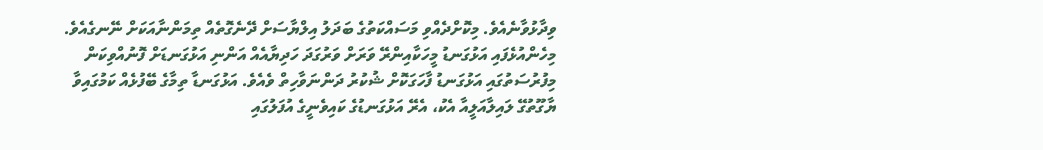ވިދާޅުވާނެއެވެ. މިކޮށްދެއްވި މަސައްކަތުގެ ބަދަލު އިލްޔާސަށް ދޭނެގޮތެއް ތިމަންނާއަކަށް ނޭނގެއެވެ.
މިހެންއުޅެފައި އަޅުގަނޑު މީހަކާއިންރޭ ވަރަށް ވަރުގަދަ ހަދިޔާއެއް އަންނި އަޅުގަނޑަށް ފޮނުއްވިކަން މިފުރުސަތުގައި އަޅުގަނޑު ފާހަގަކޮށް ޝުކުރު ދަންނަވާހިތް ވެއެވެ. އަޅުގަނޑާ ތިމާގެ ބޭފުޅެއް ކަމުގައިވާ ޔާގޫތުގޭ ލައިލާއަލީއާ އެކު، އެރޭ އަޅުގަނޑުގެ ކައިވެނީގެ އުފަލުގައި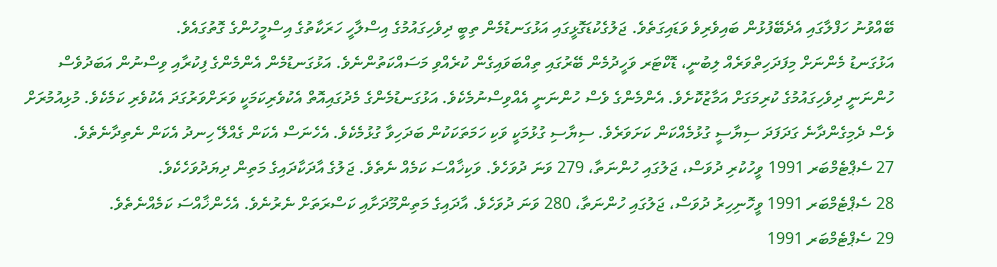ބޭއްވުނު ހަފްލާގައި އެދެބޭފުޅުން ބައިވެރިވެ ވަޑައިގަތެވެ. ޖަލުގެކުޑަގޮޅީގައި އަޅުގަނޑުމެން ތިބީ ދިވެހިގައުމުގެ އިސްލާހީ ހަރަކާތުގެ އިސްމީހުންގެ ގޮތުގައެވެ.
އަޅުގަނޑު މެންނަށް މިފަދަހިތްވަރެއް ލިބުނީ، ޑޮކްޓަރ ވަހީދުމެން ބޭރުގައި ތިއްބަވައިގެން ކުރެއްވި މަސައްކަތުންނެވެ. އަޅުގަނޑުމެން އެންމެންގެ ފިކުރާއި ވިސްނުން އަބަދުވެސް ހުންނަނީ ދިވެހިގައުމުގެ ކުރިމަގަށް އަމާޒުކޮށެވެ. އެންމެންގެ ވެސް ހުންނަނީ އެއްވިސްނުމެކެވެ. އަޅުގަނޑުމެންގެ މެދުގައިއޮތް އެކުވެރިކަމަކީ ވަރަށްވަރުގަދަ އެކުވެރި ކަމެކެވެ. މުޅިއުމުރަށް ވެސް ދެމިގެންދާނެ ގަދަފަދަ ސިޔާސީ ގުޅުމެއްކަން ކަށަވަރެވެ. ސިޔާސި ގުޅުމަކީ ވަކި ހަމަތަކަކުން ބަދަހިވާ ގުޅުމެކެވެ. އެހެނަސް އެކަން ގެއްލޭ ހިނދު އެކަން ނެތިދާނެތެވެ.
27 ސެޕްޓެމްބަރ 1991 ވީހުކުރި ދުވަސް، ޖަލުގައި ހުންނަތާ، 279 ވަނަ ދުވަހެވެ. ވަކިޚާއްސަ ކަމެއް ނެތެވެ. ޖަލުގެ އާދަކާދައިގެ މަތިން ދިޔަދުވަހެކެވެ.
28 ސެޕްޓެމްބަރ 1991 ވީހޮނިހިރު ދުވަސް، ޖަލުގައި ހުންނަތާ، 280 ވަނަ ދުވަހެވެ. އާދައިގެ މަތިންމޫދަށާއި ކަސްރަތަށް ނެރުނެވެ. އެހެންޚާއްސަ ކަމެއްނެތެވެ.
29 ސެޕްޓެމްބަރ 1991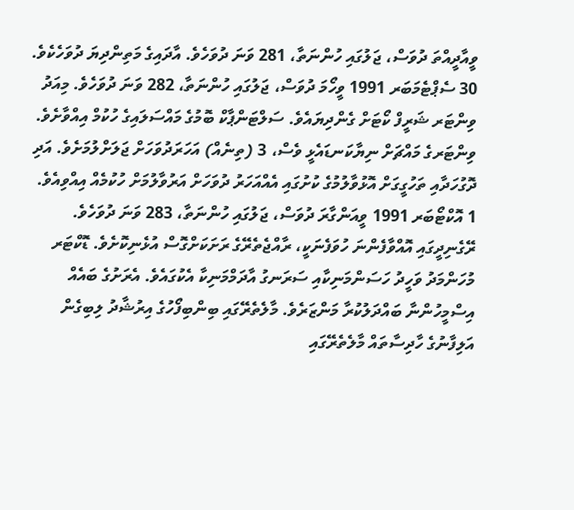ވީއާދީއްތަ ދުވަސް، ޖަލުގައި ހުންނަތާ، 281 ވަނަ ދުވަހެވެ. އާދައިގެ މަތިންދިޔަ ދުވަހެކެވެ.
30 ސެޕްޓެމަބަރ 1991 ވީހޯމަ ދުވަސް، ޖަލުގައި ހުންނަތާ، 282 ވަނަ ދުވަހެވެ. މިއަދު ވިންޓަރ ޝަރީފް ކޯޓަށް ގެންދިޔައެވެ. ސަލްޓަންޕާކް ބޮމުގެ މައްސަލައިގެ ހުކުމް އިއްވާށެވެ. ވިންޓަރގެ މައްޗަށް ނިޔާކަނޑައެޅީ ވެސް، 3 (ތިނެއް) އަހަރަދުވަހަށް ޖަލަށްލުމަށެވެ. އަދި ދޮގުހަދާއި ތަހުގީގަށް އޮޅުވާލުމުގެ ކުށުގައި އެއްއަހަރު ދުވަހަށް އަރުވާލުމަށް ހުކުމެއް އިއްވިއެވެ.
1 އޮކްޓޯބަރ 1991 ވީއަންގާރަ ދުވަސް، ޖަލުގައި ހުންނަތާ، 283 ވަނަ ދުވަހެވެ. ރޭގެނިދީގައި އޮއްވާފެންނަ ހުވަފެނަކީ، ރާއްޖެތެރޭގެ ރަށަކަށްގޮސް އުޅެނިކޮށެވެ. ޑޮކްޓަރ މުހަންމަދު ވަހީދު ހަސަންމަނިކާއި ސަރަނގު އާދަމްމަނިކާ އެކުގައެވެ. އެރަށުގެ ބައެއް އިސްމީހުންނާ ބައްދަލުކުރާ މަންޒަރެވެ. މާލެތެރޭގައި ބިންބިފޯހުގެ އިރުޝާދު ލިބިގެން އަލިފާނުގެ ހާދިސާތައް މާލެތެރޭގައި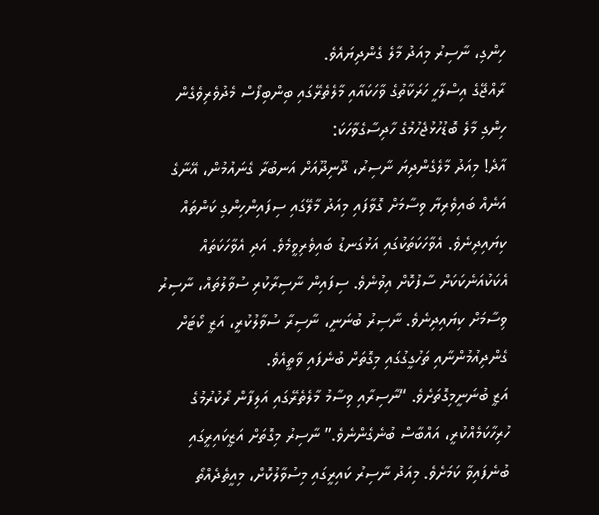ހިންގި، ނާސިރު މިއަދު މާލެ ގެންދިޔައެވެ.
ރާއްޖޭގެ އިސްލާހީ ހަރަކާތުގެ ވާހަކައާއި މާލެތެރޭގައި ބިންބިފޯސް މެދުވެރިވެގެން ހިންގި މާލެ ބޮޑުހުޅުޖެހުމުގެ ހާދިސާގެވާހަކަ:
އާދެ! މިއަދު މާލެގެންދިޔަ ނާސިރު، ދޫނިދޫއަށް އަނބުރާ ގެނައުމުން، އޭނާގެ އަނެއް ބައިވެރިޔާ ވިސާމަށް ގޮވާފައި މިއަދު މާލޭގައި ސިފައިންހިންގި ކަންތައް ކިޔައިދިނެވެ. އެވާހަކަތަކުގައި އަޅުގަނޑު ބައިވެރިވީމެވެ. އަދި އެވާހަކަތައް އެކަކުއަނެކަކަށް ސާފުކޮށް އިވުނެވެ. ސިފައިން ނާސިރާކުރި ސުވާލުތައް، ނާސިރު ވިސާމަށް ކިޔައިދިނެވެ. ނާސިރު ބުނަނީ، ނާސިރާ ސުވާލުކުރީ، އަޒީ ކޯޓަށް ގެންދިއުމުންނާއި ތަހުގީގުގައި މިގޮތަށް ބުނެފައި ވާތީއެވެ.
އަޒީ ބުނަނީމިގޮތަށެވެ. “ނާސިރާއި ވިސާމު މާލެތެރޭގައި އަލިފާން ރޯކުރުމުގެ ހުރިހާކަމެއްކުރީ، އައްބާސް ބުނެގެންނެވެ.” ނާސިރު މިގޮތަށް އަޒީކައިރީގައި ބުނެފައިވާ ކަމަށެވެ. މިއަދު ނާސިރު ކައިރީގައި މިސުވާލުކޮށް، މިއީތެދެއްތޯ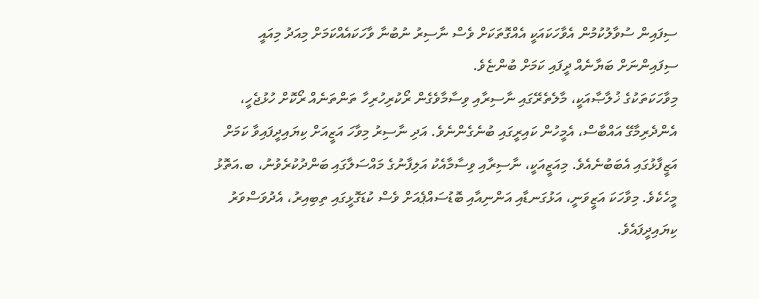ސިފައިން ސުވާލުކުމުން އެވާހަކައަކީ އެއްގޮތަކަށް ވެސް ނާސިރު ނުބުނާ ވާހަކައެއްކަމަށް މިއަދު މިއައީ ސިފައިންނަށް ބަޔާނެއް ދީފައި ކަމަށް ބުންޏެވެ.
މިވާހަކަތަކުގެ ޚުލާޞާއަކީ، މާލެތެރޭގައި ނާސިރާއި ވިސާމާވެގެން ރޯކުރިހުރިހާ ތަންތަނެއް ރޯކޮށް ހުޅުޖެހީ، އެންދެރިމާގޭ އައްބާސް، އެމީހުން ކައިރީގައި ބުނެގެންނެވެ. އަދި ނާސިރު މިވާހަ އަޒީއަށް ކިޔައިދީފައިވާ ކަމަށް އަޒީފާޅުގައި އެބަބުނެއެވެ. މިއަޒީއަކީ، ނާސިރާއި ވިސާމާއެކު އަލިފާނުގެ މައްސަލާގައި ބަންދުކުރެވުނު، ބ.އަތޮޅު މީހެކެވެ. މިވާހަކަ އަޒީވަނީ، އަޅުގަނޑާއި އަންނިއާއި ބޮޑުސައްޕެއަށް ވެސް ކުޑަގޮޅީގައި ތިބިއިރު، އެދުވަސްވަރު ކިޔައިދީފައެވެ.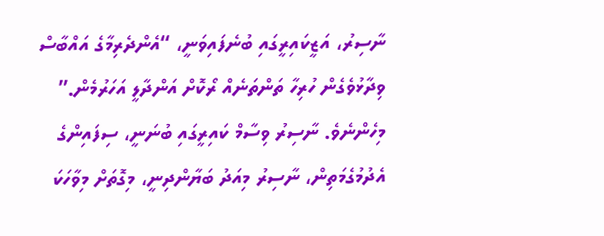ނާސިރު، އަޒީކައިރީގައި ބުނެފައިވަނީ، “އެންދެރިމާގެ އައްބާސް ވިދާޅުވެގެން ހުރިހާ ތަންތަނެއް ރޯކޮށް އަންދާލީ އަހަރުމެން.” މިހެންނެވެ. ނާސިރު ވިސާމް ކައިރީގައި ބުނަނީ، ސިފައިންގެ އެދުމުގެމަތިން، ނާސިރު މިއަދު ބަޔާންދިނީ، މިގޮތަށް މިވާހަކަ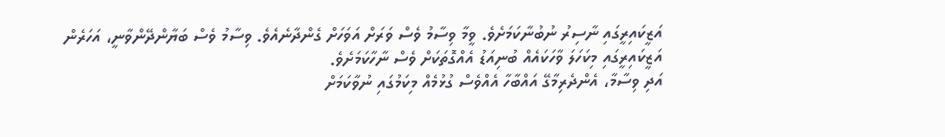އަޒީކައިރީގައި ނާސިރު ނުބުނާކަމަށެވެ. ވީމާ ވިސާމު ވެސް ވަރަށް އަވަހަށް ގެންދާނެއެވެ. ވިސާމު ވެސް ބަޔާންދޭންވާނީ، އަހަރެން އަޒީކައިރީގައި މިކަހަލަ ވާހަކައެއް ބުނިއަޑު އެއްގޮތަކަށް ވެސް ނާހާކަމަށެވެ.
އަދި ވިސާމާ، އެންދެރިމާގޭ އައްބާހާ އެއްވެސް ގުޅުމެއް މިކަމުގައި ނުވާކަމަށް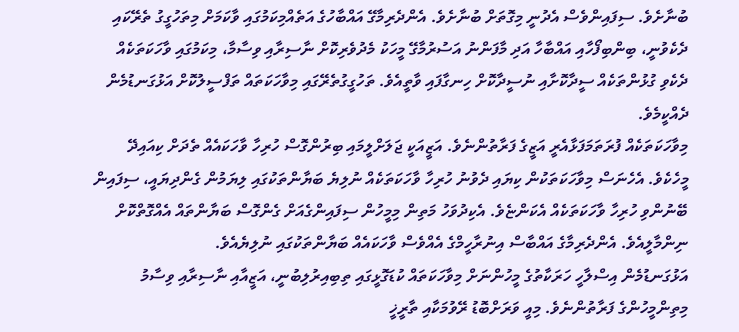ބުނާށެވެ. ސިފައިންވެސް އެދުނީ މިގޮތަށް ބުނާށެވެ. އެންދެރިމާގޭ އައްބާހުގެ އަތެއްމިކަމުގައި ވާކަމަށް މިތަހުގީގު ތެރޭކައި ދެކެވުނީ، ބިންބިފޯހާއި އައްބާހާ އަދި މާފަންނު އަސުރުމާގޭ މީހަކު މެދުވެރިކޮށް ނާސިރާއި ވިސާމާ، މިކަމުގައި ވާހަކަތަކެއް ދެކެވި ގުޅުންތަކެއް ސީދާކޮށާއި ނުސީދާކޮށް ހިނގާފައި ވާތީއެވެ. ތަހުގީގުތެރޭގައި މިވާހަކަތައް ތަފްސީލުކޮށް އަޅުގަނޑުމެން ދެއްކީމެވެ.
މިވާހަކަތަކެއް ފުރަތަމަފަޅާއެރީ އަޒީގެ ފަރާތުންނެވެ. އަޒީއަކީ ޖަލަށްލީމައި ބިރުންގޮސް ހުރިހާ ވާހަކައެއް ތެދަށް ކިއައިދޭ މީހެކެވެ. އެހެނަސް މިވާހަކަތަކުން ކިޔައި ދެވުނު ހުރިހާ ވާހަކަތަކެއް ނުލިޔެ ބަޔާންތަކުގައި ލިޔަމުން ގެންދިޔައީ، ސިފައިން ބޭނުންވި ހުރިހާ ވާހަކަތަކެއް އެކަންޏެވެ. އެކިދުވަހު މަތިން މިމީހުން ސިފައިންގެއަށް ގެންގޮސް ބަޔާންތައް އެއްގޮތްކޮށް ނިންމާލީއެވެ. އެންދެރިމާގެ އައްބާސް އިނުރާހީމްގެ އެއްވެސް ވާހަކައެއް ބަޔާންތަކުގައި ނުލިޔެއެވެ.
އަޅުގަނޑުމެން އިސްލާހީ ހަރަކާތުގެ މީހުންނަށް މިވާހަކަތައް ކުޑަގޮޅީގައި ތިބިއިރުލިބުނީ، އަޒީއާއި ނާސިރާއި ވިސާމު މިތިންމީހުންގެ ފަރާތުންނެވެ. މިއީ ވަރަށްބޮޑު ރޭވުމަކާއި ތާރީޚީ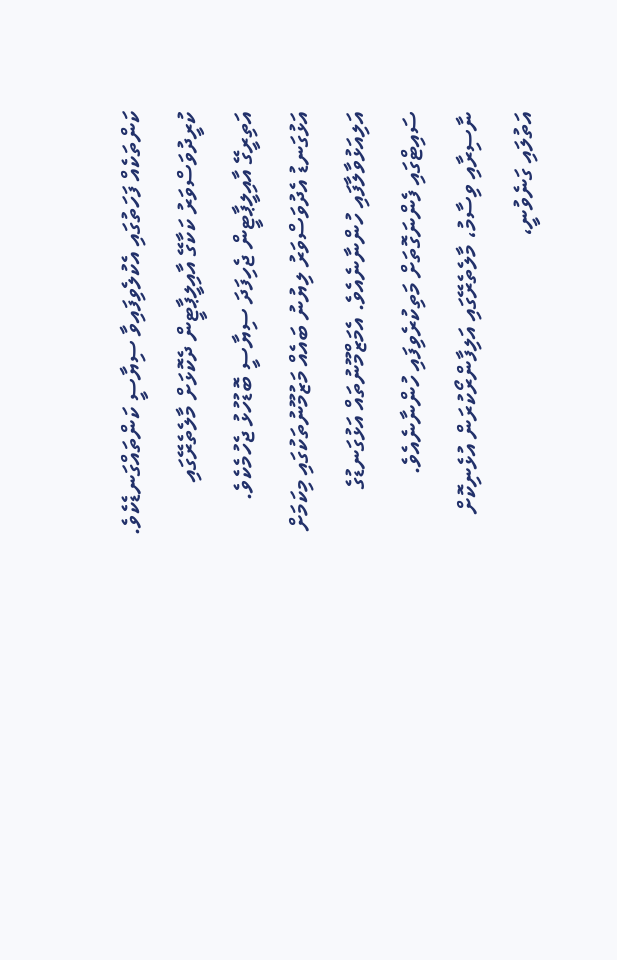ކަންތަކެއް ފަހަތުގައި އެކުލެވިފައިވާ ސިޔާސީ ކަންތައްގަނޑެކެވެ. ކުރީދުވަސްވަރު ކަކާގޭ އާއިލީޕާޓީން ދެކޮޅަށް މާލެތެރޭގައި އަތިރީގޭ އާއިލީޕާޓީން ޖެހިފަދަ ސިޔާސީ ބޮޑުހުޅު ޖެހުމެކެވެ.
އަޅުގަނޑު އެދުވަސްވަރު ލިޔުނު ބައެއް މަޒުމޫނުތަކުގައި މިކަމަށް އަލިއަޅުވާލާފައި ހުންނާނެއެވެ. އެމަޒްމޫނުތައް އަޅުގަނޑުގެ ސައިޓްގައި ފެންނަގޮތަށް މަތިކުރެވިފައި ހުންނާނެއެވެ. ނާސިރާއި ވިސާމު، މާލެތެރޭގައި އަލިފާންރޯކުރަން އުޅެނިކޮށް އަތުލައި ގަނެވުނީ،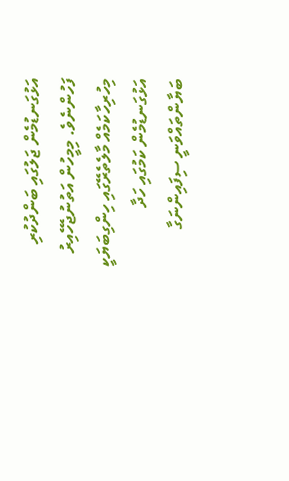އަޅުގަނޑުމެން ޖަލުގައި ބަންދުކުރި ފަހުންނެވެ. މިމީހުން އަތުނުޖެހޭއިރު މިހުރިހާކަމެއް މާލެތެރޭގައި ހިންގިބަޔަކީ އަޅުގަނޑުމެން ކަމުގައި ހަދާ ބަޔާންތައްވަނީ ސިފައިންނަގާ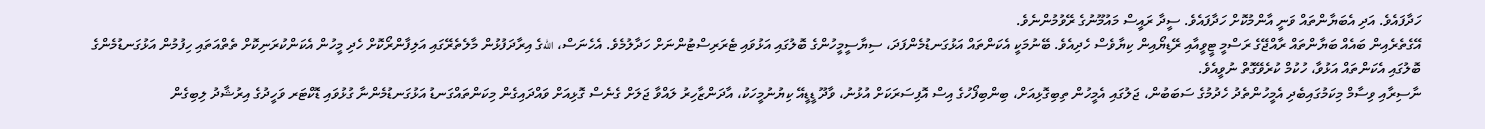ހަދާފައެވެ. އަދި އެބަޔާންތައް ވަނީ އާންމުކޮށް ހަދާފައެވެ. ސީދާ ރައީސް މައުމޫނުގެ ރޭވުމުންނެވެ.
އޭގެތެރެއިން ބައެއް ބަޔާންތައް ރާއްޖޭގެ ރަސްމީ ޓީވީއާއި ރޭޑިޔޯއިން ކިޔާވެސް ހެދިއެވެ. ބޭނުމަކީ އެކަންތައް އަޅުގަނޑުމެންފަދަ، ސިޔާސީމީހުންގެ ބޮލުގައި އަޅުވައި ޓެރަރިސްޓުންނަށް ހަދާލުމެވެ. އެހެނަސް، اللهގެ އިރާދަފުޅުން މާލެތެރޭގައި އަލިފާންރޯކޮށް ހެދި މީހުން އެކަންކުރަނިކޮށް ތެތްއަތައި ހިފުމުން އަޅުގަނޑުމެންގެ ބޮލުގައި އެކަންތައް އަޅުވާ، ހުކުމް ކުރެވޭގޮތް ނުވީއެވެ.
ނާސިރާއި ވިސާމް މިކަމުގައިބެދި އެމީހުންތެދު ހެދުމުގެ ސަބަބުން، ޖަލުގައި އެމީހުން ތިބިގޮޅިއަށް، ބިންބިފޯހުގެ އިސް އޮފިސަރަކަށް އުޅުނު، ވާދޫ ޑީޑީއޭ ކިޔުނުމީހަކު، އާދަންޒާހިރު ލައްވާ ޖަލަށް ގެނެސް ގޮޅިއަށް ވައްދައިގެން މިކަންތައްގަނޑު އަޅުގަނޑުމެންނާ ގުޅުވައި ޑޮކްޓަރ ވަހީދުގެ އިރުޝާދު ލިބިގެން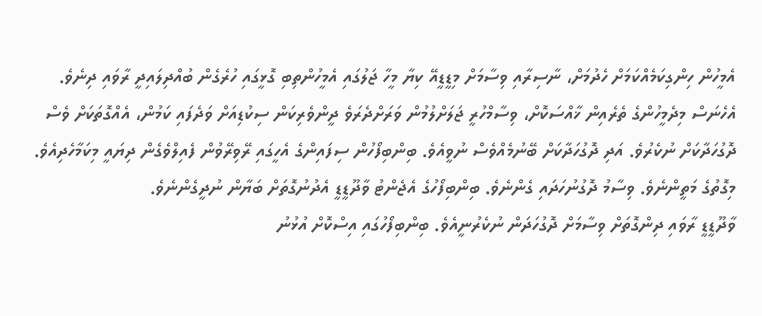އެމީހުން ހިންގިކަމެއްކަމަށް ހެދުމަށް، ނާސިރާއި ވިސާމަށް މިޑީޑީއޭ ކިޔާ މީހާ ޖަލުގައި އެމީހުންތިބި ގޮޅީގައި ހުރެގެން ބުއްދިލައިދީ ރާވައި ދިނެވެ.
އެހެނަސް މިދެމީހުންގެ ތެރެއިން ޚާއްސަކޮށް، ވިސާމްހުރީ ޖަލަށްލުމުން ވަރަށްދެރަވެ ދީންވެރިކަން ސިކުޑިއަށް ވަދެފައި ކަމުން، އެއްގޮތަކަށް ވެސް ދޮގުހަދާކަށް ނުކެރުވެ. އަދި ދޮގުހަދާކަށް ބޭނުމެއްވެސް ނުވީއެވެ. ބިންބިފޯހުން ސިފައިންގެ އެހީގައި ރޭވިރޭވުން ފެއިލްވެގެން ދިޔައީ މިކަމާހެދިއެވެ. މިގޮތުގެ މަތީންނެވެ. ވިސާމު ދޮގުނުހަދައި ގެންނެވެ. ބިންބިފޯހުގެ އެޖެންޓު ވާދޫޑީޑީ އެދުނުގޮތަށް ބަޔާން ނުދީގެންނެވެ.
ވާދޫޑީޑީ ރާވައި ދިންގޮތަށް ވިސާމަށް ދޮގުހަދަން ނުކެރުނީއެވެ. ބިންބިފޯހުގައި އިސްކޮށް އުޅުނު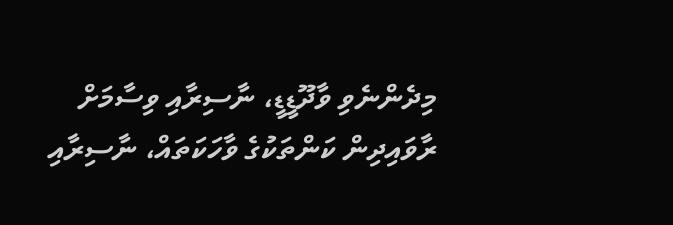މިދެންނެވި ވާދޫޑީޑީ، ނާސިރާއި ވިސާމަށް ރާވައިދިން ކަންތަކުގެ ވާހަކަތައް، ނާސިރާއި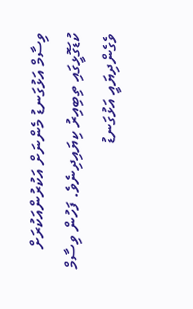ވިސާމް އަޅުގަނޑު މެންނަށް އަކުރުންއަކުރަށް ކުޑަގޮޅީގައި ތިބިއިރު ކިޔައިދިނެވެ. ފަހުން ވިސާމް ވެގެންދިޔައީ އަޅުގަނޑު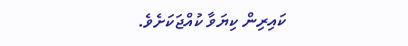ކައިރިން ކިޔަވާ ކުއްޖަކަށެވެ.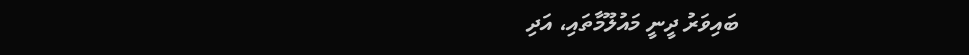ބައިވަރު ދީނީ މައުލޫމާތައި، އަދި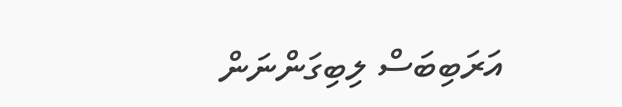އަރަބިބަސް ލިބިގަންނަން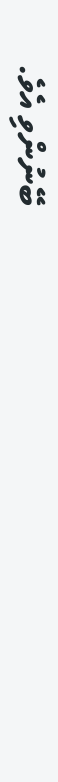ބޭނުންވި އެވެ.